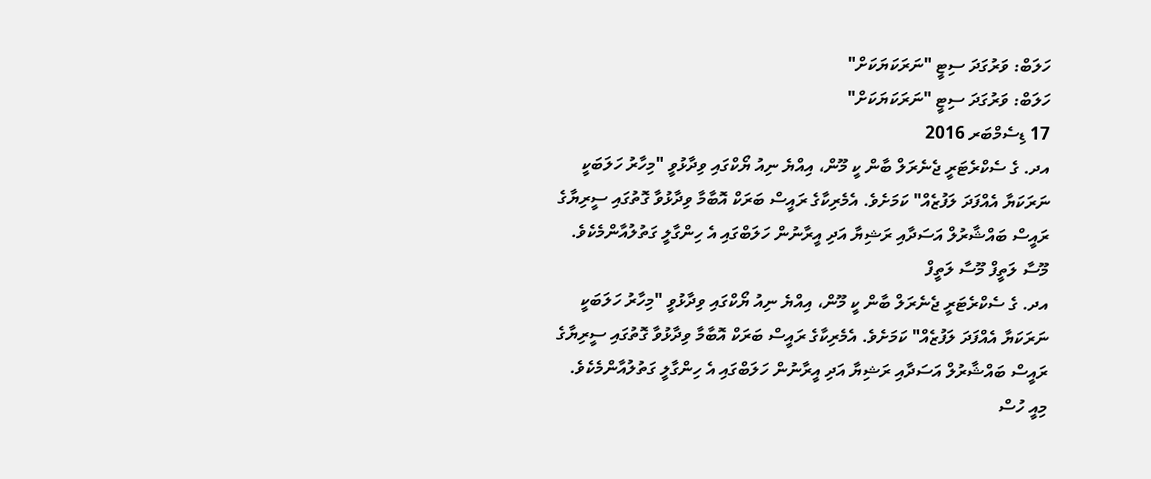ހަލަބް: ވަރުގަދަ ސިޓީ "ނަރަކަޔަކަށް"
ހަލަބް: ވަރުގަދަ ސިޓީ "ނަރަކަޔަކަށް"
17 ޑިސެމްބަރ 2016
އދ. ގެ ސެކްރެޓަރީ ޖެނެރަލް ބާން ކީ މޫން، އިއްޔެ ނިއު ޔޯކްގައި ވިދާޅުވީ "މިހާރު ހަލަބަކީ ނަރަކަޔާ އެއްފަދަ ލަފުޒެއް" ކަމަށެވެ. އެމެރިކާގެ ރައީސް ބަރަކް އޮބާމާ ވިދާޅުވާ ގޮތުގައި ސީރިޔާގެ ރައީސް ބައްޝާރުލް އަސަދާއި ރަޝިޔާ އަދި އީރާނުން ހަލަބްގައި އެ ހިންގާލީ ގަތުލުއާންމެކެވެ.
މޫސާ ލަތީފް މޫސާ ލަތީފް
އދ. ގެ ސެކްރެޓަރީ ޖެނެރަލް ބާން ކީ މޫން، އިއްޔެ ނިއު ޔޯކްގައި ވިދާޅުވީ "މިހާރު ހަލަބަކީ ނަރަކަޔާ އެއްފަދަ ލަފުޒެއް" ކަމަށެވެ. އެމެރިކާގެ ރައީސް ބަރަކް އޮބާމާ ވިދާޅުވާ ގޮތުގައި ސީރިޔާގެ ރައީސް ބައްޝާރުލް އަސަދާއި ރަޝިޔާ އަދި އީރާނުން ހަލަބްގައި އެ ހިންގާލީ ގަތުލުއާންމެކެވެ.
މިއީ ހުސް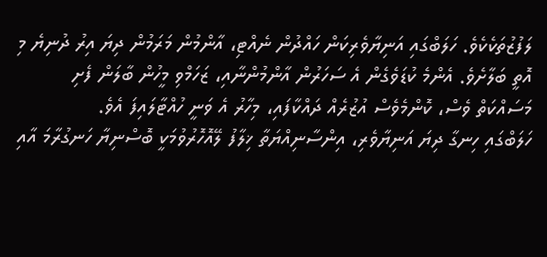ލަފުޒުތަކެކެވެ. ހަލަބްގައި އަނިޔާވެރިކަން ހައްދުން ނެއްޓި، އާންމުން މަރަމުން ދިޔަ އިރު ދުނިޔެ މި އޮތީ ބަލާށެވެ. އެންމެ ކުޑަވެގެން އެ ސަހަރުން އާންމުންނާއި، ޒަހަމްވި މީހުން ބާލަން ފެށި މަސައްކަތް ވެސް، ކޮންމެވެސް އުޒުރެއް ދައްކާފައި، މިހާރު އެ ވަނީ ހުއްޓާލައިފަ އެވެ.
ހަލަބްގައި ހިނގާ ދިޔަ އަނިޔާވެރި، އިންސާނިއްޔަތާ ޚިލާފު ލޭއޮހޮރުވުމަކީ ބޮސްނިޔާ ހަނގުރާމަ އާއި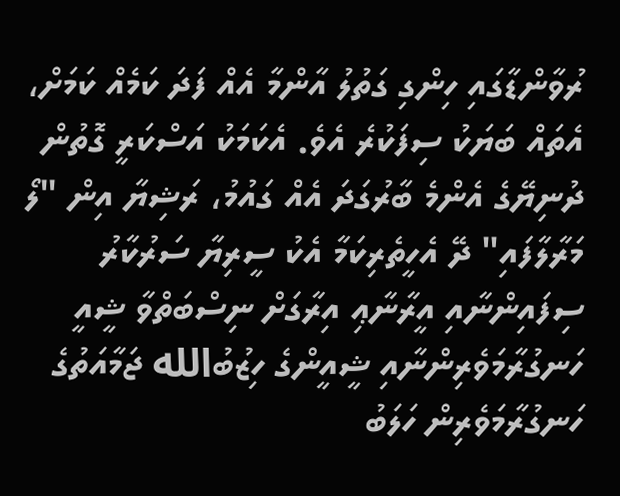ރުވާންޑާގައި ހިންގި ގަތުލު އާންމާ އެއް ފަދަ ކަމެއް ކަމަށް، އެތައް ބަޔަކު ސިފަކުރެ އެވެ. އެކަމަކު އަސްކަރީ ގޮތުން ދުނިޔޭގެ އެންމެ ބާރުގަދަ އެއް ގައުމު، ރަޝިޔާ އިން "ލޯ މަރާލާފައި" ދޭ އެހީތެރިކަމާ އެކު ސީރިޔާ ސަރުކާރު ސިފައިންނާއި އީރާނާޢި އިރާގަށް ނިސްބަތްވާ ޝީއީ ހަނގުރާމަވެރިންނާއި ޝީއީންގެ ހިޒުބުالله ޖަމާއަތުގެ ހަނގުރާމަވެރިން ހަލަބު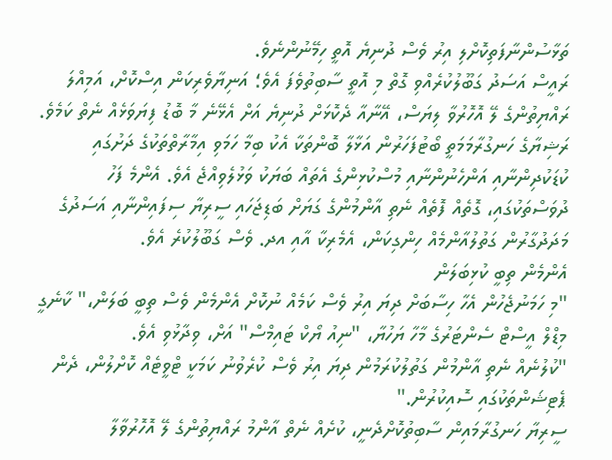ތަޅާސުންނާފަތިކޮށްލި އިރު ވެސް ދުނިޔެ އޮތީ ހިމޭނުންނެވެ.
ރައީސް އަސަދު ގަބޫލުކުރެއްވި ގޮތް މި އޮތީ ސާބިތުވެފަ އެވެ؛ އަނިޔާވެރިކަން އިސްކޮށް، އަމިއްލަ ރައްޔިތުންގެ ލޭ އޮހޮރުވާ ލިޔަސް، އޭނާއާ ދެކޮޅަށް ދުނިޔެ އަށް އެޅޭނެ މާ ބޮޑު ފިޔަވަޅެއް ނެތް ކަމެވެ. ރަޝިޔާގެ ހަނގުރާމަމަތީ ބޯޓުފަހަރުން އަޅާލާ ބޮންތަކާ އެކު ބިމާ ހަމަވި އިމާރާތްތަކުގެ ދަށުގައި ކުޑަކުދިންނާއި އަންހެނުންނާއި މުސްކުޅިންގެ އެތައް ބަޔަކު ވަޅުލެވިއްޖެ އެވެ. އެންމެ ފަހު ދުވަސްތަކުގައި، ގޮތެއް ފޮތެއް ނެތި އާންމުންގެ ގަޔަށް ބަޑިޖަހައި ސީރިޔާ ސިފައިންނާއި އަސަދުގެ މަދަދުގާރުން ގަތުލުއާންމެއް ހިންގިކަން، އެމެރިކާ އާއި އދ. ވެސް ގަބޫލުކުރެ އެވެ.
އެންމެން ތިބީ ކުޅިބަލަން
"މި ހަމަނުޖެހުން އެހާ ހިސާބަށް ދިޔަ އިރު ވެސް ކަމެއް ނުކޮށް އެންމެން ވެސް ތިބީ ބަލަން،" ކާނެގީ މިޑްލް އީސްޓް ސެންޓަރުގެ މާހާ ޔަހުޔާ، "ނިއު ޔޯކް ޓައިމްސް" އަށް، ވިދާޅުވި އެވެ.
"ކުލުނެއް ނެތި އާންމުން ގަތުލުކުރަމުން ދިޔަ އިރު ވެސް ކުރެވުނު ކަމަކީ ޓްވީޓެއް ކޮށްލުން، ދެން ޕެޓިޝަންތަކުގައި ސޮއިކުރުން."
ސީރިޔާ ހަނގުރާމައިން ސާބިތުކޮށްދެނީ، ކުށެއް ނެތް އާންމު ރައްޔިތުންގެ ލޭ އޮހޮރުވާލާ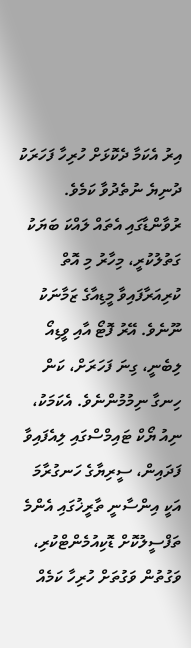އިރު އެކަމާ ދެކޮޅަށް ހުރިހާ ފަހަރަކު ދުނިޔެ ނުތެދުވާ ކަމެވެ. ރުވާންޑާގައި އެތައް ލައްކަ ބަޔަކު ގަތުލުކުރީ، މިހާރު މި އޮތް ކުރިއަރާފައިވާ މީޑިއާގެ ޒަމާނަކު ނޫނެވެ. އޭރު ފޮޓޯ އާއި ވީޑިއޯ ލިބެނީ، ގިނަ ފަހަރަށް، ކަން ހިނގާ ނިމުމުންނެވެ. އެކަމަކު، ނިއު ޔޯކް ޓައިމްސްގައި ލިއެފައިވާ ފަދައިން، ސީރިޔާގެ ހަނގުރާމަ އަކީ އިންސާނީ ތާރީޚުގައި އެންމެ ތަފްސީލުކޮށް ޑޮކިއުމެންޓްކުރި، ވަގުތުން ވަގުތަށް ހުރިހާ ކަމެއް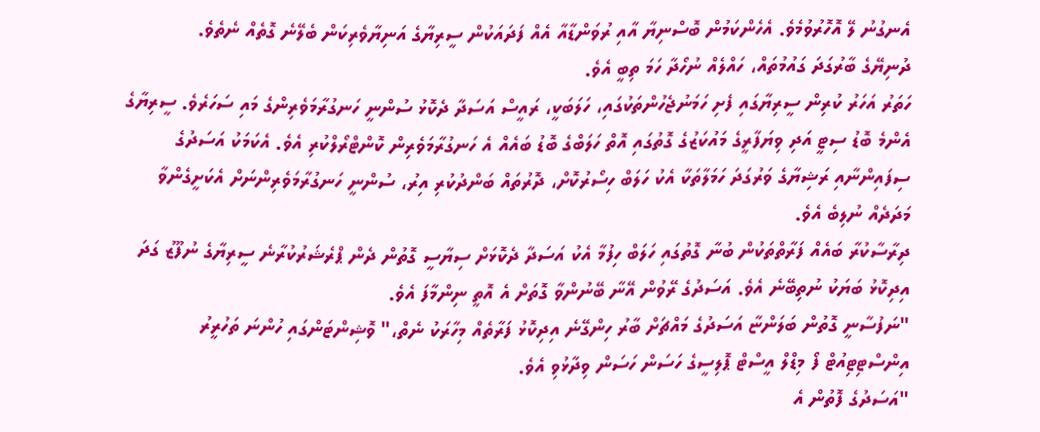އެނގުނު ލޭ އޮހޮރުވުމެވެ. އެހެންކަމުން ބޮސްނިޔާ އާއި ރުވަންޑާއާ އެއް ފަދައަކުން ސީރިޔާގެ އަނިޔާވެރިކަން ބެލޭނެ ގޮތެއް ނެތެވެ.
ދުނިޔޭގެ ބާރުގަދަ ގައުމުތައް، ހައްލެއް ނުހޯދާ ހަމަ ތިބީ އެވެ.
ހަތަރު އަހަރު ކުރިން ސީރިޔާގައި ފެށި ހަމަނުޖެހުންތަކުގައި، ހަލަބަކީ، ރައީސް އަސަދާ ދެކޮޅު ސުންނީ ހަނގުރާމަވެރިންގެ މައި ސަހަރެވެ. ސީރިޔާގެ އެންމެ ބޮޑު ސިޓީ އަދި ވިޔަފާރީގެ މައުކަޒުގެ ގޮތުގައި އޮތް ހަލަބްގެ ބޮޑު ބައެއް އެ ހަނގުރާމަވެރިން ކޮންޓްރޯލްކުރި އެވެ. އެކަމަކު އަސަދުގެ ސިފައިންނާއި ރަޝިޔާގެ ވަރުގަދަ ހަމަލާތަކާ އެކު ހަލަބް ހިސޯރުކޮށް، ދޮރުތައް ބަންދުކުރި އިރު، ސުންނީ ހަނގުރާމަވެރިންނަށް އެކަށީގެންވާ މަދަދެއް ނުލިބެ އެވެ.
ދިރާސާކުރާ ބައެއް ފަރާތްތަކުން ބުނާ ގޮތުގައި ހަލަބް ހިފުމާ އެކު އަސަދާ ދެކޮޅަށް ސިޔާސީ ގޮތުން ދެން ޕްރެޝަރުކުރާނެ ސީރިޔާގެ ނުފޫޒު ގަދަ އިދިކޮޅު ބަޔަކު ނުތިބޭނެ އެވެ. އަސަދުގެ ރޭވުން އޭނާ ބޭނުންވާ ގޮތަށް އެ އޮތީ ނިންމާފަ އެވެ.
"ނަފުސާނީ ގޮތުން ބަލަންޏާ އަސަދުގެ މައްޗަށް ބާރު ހިންގޭނެ އިދިކޮޅު ފަރާތެއް މިހާރަކު ނެތް،" ވޮޝިންޓަންގައި ހުންނަ ތަހުރީރު އިންސްޓިޓިއުޓް ފޯ މިޑްލް އީސްޓް ޕޮލިސީގެ ހަސަން ހަސަން ވިދާޅުވި އެވެ.
"އަސަދުގެ ފޮތުން އެ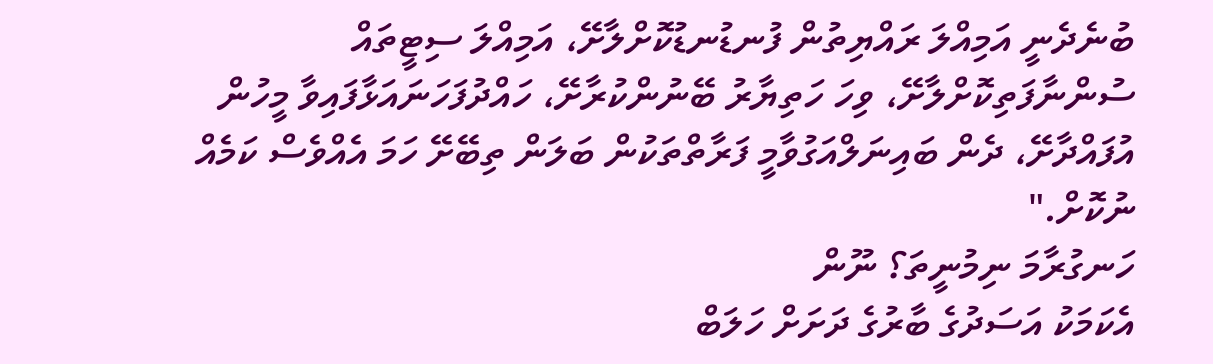ބުނެދެނީ އަމިއްލަ ރައްޔިތުން ފުނޑުނޑުކޮށްލާށޭ، އަމިއްލަ ސިޓީތައް ސުންނާފަތިކޮށްލާށޭ، ވިހަ ހަތިޔާރު ބޭނުންކުރާށޭ، ހައްދުފަހަނައަޅާފައިވާ މީހުން އުފައްދާށޭ، ދެން ބައިނަލްއަގުވާމީ ފަރާތްތަކުން ބަލަން ތިބޭށޭ ހަމަ އެއްވެސް ކަމެއް ނުކޮށް."
ހަނގުރާމަ ނިމުނީތަ؟ ނޫން
އެކަމަކު އަސަދުގެ ބާރުގެ ދަށަށް ހަލަބް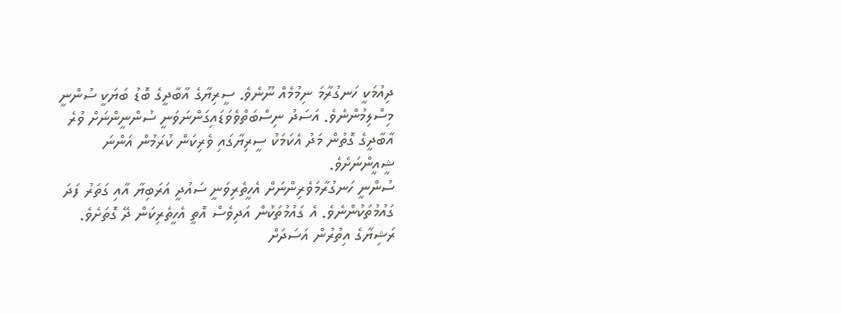ދިއުމަކީ ހަނގުރާމަ ނިމުމެއް ނޫނެވެ. ސީރިޔާގެ އާބާދީގެ ބޮޑު ބަޔަކީ ސުންނީ މިސްލިމުންނެވެ. އަސަދު ނިސްބަތްވެވަޑައިގަންނަވަނީ ސުންނީންނަށް ވުރެ އާބާދީގެ ގޮތުން މަދު އެކަމަކު ސީރިޔާގައި ވެރިކަން ކުރަމުން އަންނަ ޝީއީންނަށެވެ.
ސުންނީ ހަނގުރާމަވެރިންނަށް އެހީތެރިވަނީ ސައުދީ އަރަބިޔާ އާއި ގަތަރު ފަދަ ގައުމުތަކުންނެވެ. އެ ގައުމުތަކުން އަދިވެސް އޮތީ އެހީތެރިކަން ދޭ ގޮތަށެވެ. ރަޝިޔާގެ އިތުރުން އަސަދަށް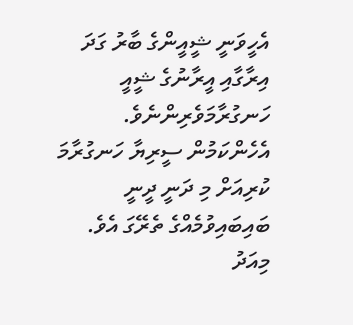އެހީވަނީ ޝީއީންގެ ބާރު ގަދަ އިރާގާއި އީރާނުގެ ޝީއީ ހަނގުރާމަވެރިންނެވެ. އެހެންކަމުން ސީރިޔާ ހަނގުރާމަ ކުރިއަށް މި ދަނީ ދީނީ ބައިބައިވުމެއްގެ ތެރޭގަ އެވެ.
މިއަދު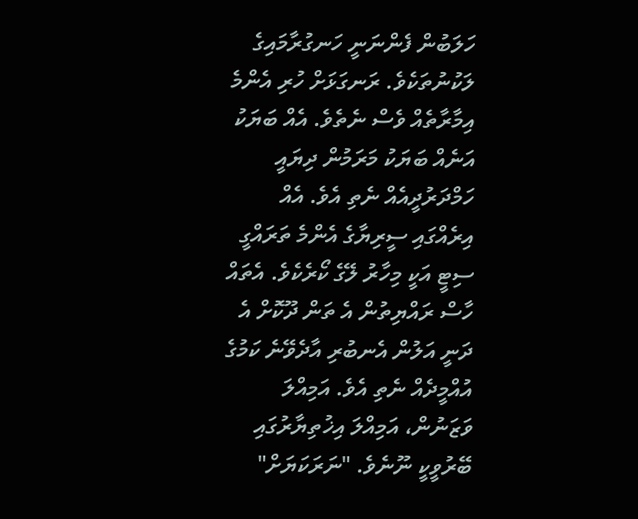ހަލަބުން ފެންނަނީ ހަނގުރާމައިގެ ލަކުނުތަކެވެ. ރަނގަޅަށް ހުރި އެންމެ އިމާރާތެއް ވެސް ނެތެވެ. އެއް ބަޔަކު އަނެއް ބަޔަކު މަރަމުން ދިޔައީ ހަމްދަރުދީއެއް ނެތި އެވެ. އެއް އިރެއްގައި ސީރިޔާގެ އެންމެ ތަރައްގީ ސިޓީ އަކީ މިހާރު ލޭގެ ކޯރެކެވެ. އެތައް ހާސް ރައްޔިތުން އެ ތަން ދޫކޮށް އެ ދަނީ އަލުން އެނބުރި އާދެވޭނެ ކަމުގެ އުއްމީދެއް ނެތި އެވެ. އަމިއްލަ ވަޒަނުން، އަމިއްލަ އިޚުތިޔާރުގައި ބޭރުވީކީ ނޫނެވެ. "ނަރަކަޔަށް"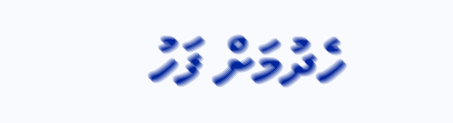ހެދުމަށް ފަހު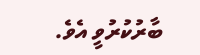ބާރުކުރުވީ އެވެ.